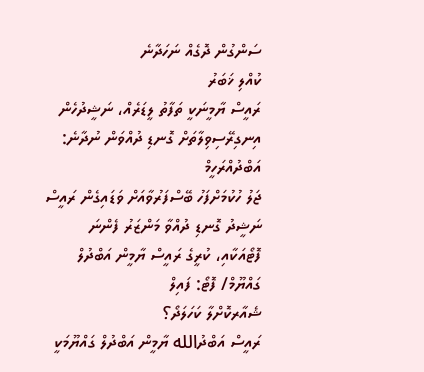ސަންގުން ދޮގެއް ނަހަދާނެ
ކުއްލި ޚަބަރު
ރައީސް ޔާމީނަކީ ތަފާތު ލީޑަރެއް، ނަޝީދުހެން އިނގިރޭސިވިލާތަށް ގޮނޑި ދުއްވަން ނުދާނެ: އަބްދުއްރަހީމް
ޖަލު ހުކުމަށްފަހު ބޭސްފަރުވާއަށް ވަޑައިގެން ރައީސް ނަޝީދު ގޮނޑި ދުއްވާ މަންޒަރު ފެންނަ ފޮޓޯއަކާއި، ކުރީގެ ރައީސް ޔާމީން އަބްދުލް ގައްޔޫމް/ ފޮޓޯ: ފައިލް
ޝެއާރކޮށްލާ ކަހަލަދޯ؟
ރައީސް އަބްދުالله ޔާމީން އަބްދުލް ގައްޔޫމަކީ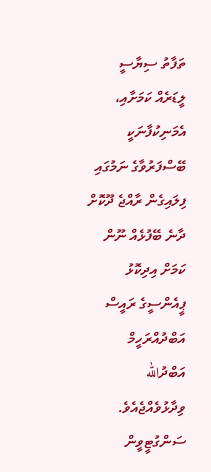ތަފާތު ސިޔާސީ ލީޑަރެއް ކަމަށާއި، އެމަނިކުފާނަކީ ބޭސްފަރުވާގެ ނަމުގައި ފިލައިގެން ރާއްޖެ ދޫކޮށް ދާނެ ބޭފުޅެއް ނޫން ކަމަށް އިދިކޮޅު ޕީއެންސީގެ ރައީސް އަބްދުއްރަހީމް އަބްދުالله ވިދާޅުވެއްޖެއެވެ.
ސަންގުޓީވީން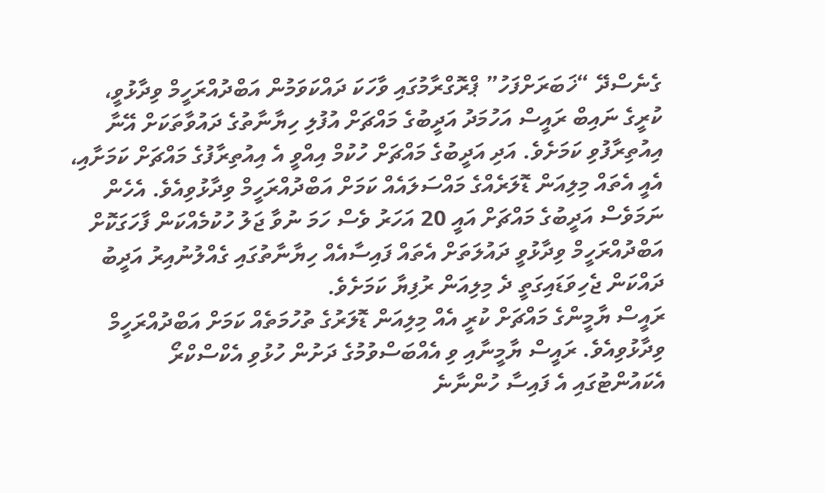ގެނެސްދޭ “ޚަބަރަށްފަހު” ޕްރޮގްރާމުގައި ވާހަކަ ދައްކަވަމުން އަބްދުއްރަހީމް ވިދާޅުވީ، ކުރީގެ ނައިބް ރައީސް އަހުމަދު އަދީބުގެ މައްޗަށް އުފުލި ހިޔާނާތުގެ ދައުވާތަކަށް އޭނާ އިއުތިރާފުވި ކަމަށެވެ. އަދި އަދީބުގެ މައްޗަށް ހުކުމް އިއްވީ އެ އިއުތިރާފުގެ މައްޗަށް ކަމަށާއި، އެއީ އެތައް މިލިއަން ޑޮލަރެއްގެ މައްސަލައެއް ކަމަށް އަބްދުއްރަހީމް ވިދާޅުވިއެވެ. އެހެން ނަމަވެސް އަދީބުގެ މައްޗަށް އައީ 20 އަހަރު ވެސް ހަމަ ނުވާ ޖަލު ހުކުމެއްކަން ފާހަގަކޮށް އަބްދުއްރަހީމް ވިދާޅުވީ ދައުލަތަށް އެތައް ފައިސާއެއް ހިޔާނާތުގައި ގެއްލުނުއިރު އަދީބު ދައްކަން ޖެހިވަޑައިގަތީ ދެ މިލިއަން ރުފިޔާ ކަމަށެވެ.
ރައީސް ޔާމީންގެ މައްޗަށް ކުރީ އެއް މިލިއަން ޑޮލަރުގެ ތުހުމަތެއް ކަމަށް އަބްދުއްރަހީމް ވިދާޅުވިއެވެ. ރައީސް ޔާމީނާއި ވި އެއްބަސްވުމުގެ ދަށުން ހުޅުވި އެކްސްކްރޯ އެކައުންޓުގައި އެ ފައިސާ ހުންނާނެ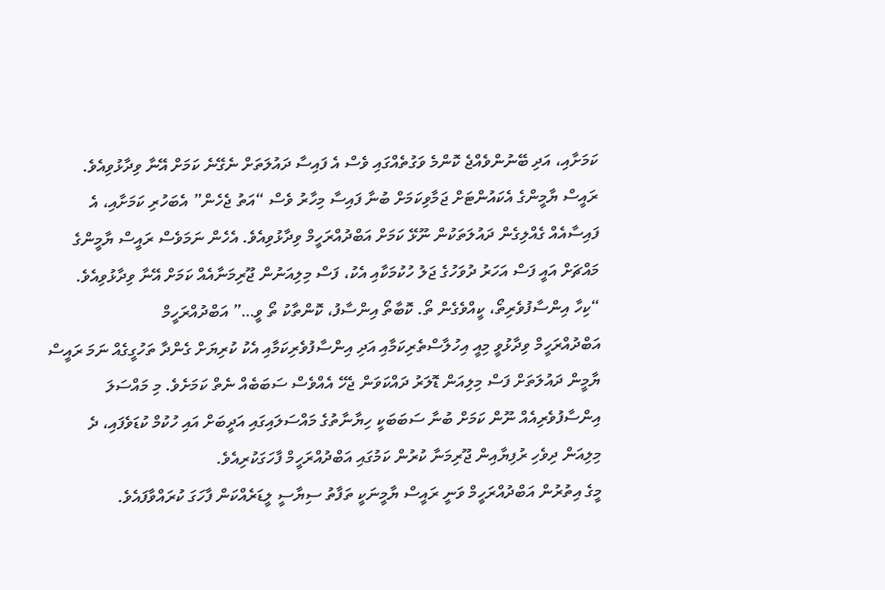ކަމަށާއި، އަދި ބޭނުންވެއްޖެ ކޮންމެ ވަގުތެއްގައި ވެސް އެ ފައިސާ ދައުލަތަށް ނެގޭނެ ކަމަށް އޭނާ ވިދާޅުވިއެވެ.
ރައީސް ޔާމީންގެ އެކައުންޓަށް ޖަމާވިކަމަށް ބުނާ ފައިސާ މިހާރު ވެސް “އަތު ޖެހެން” އެބަހުރި ކަމަށާއި، އެ ފައިސާއެއް ގެއްލިގެން ދައުލަތަކުން ނޫޅޭ ކަމަށް އަބްދުއްރަހީމް ވިދާޅުވިއެވެ. އެހެން ނަމަވެސް ރައީސް ޔާމީންގެ މައްޗަށް އައީ ފަސް އަހަރު ދުވަހުގެ ޖަލު ހުކުމަކާއި އެކު، ފަސް މިލިއަނުން ޖޫރިމަނާއެއް ކަމަށް އޭނާ ވިދާޅުވިއެވެ.
“ކިހާ އިންސާފުވެރިތޯ، ކީއްވެގެން ތޯ. ކޮބާތޯ އިންސާފު، ކޮންތާކު ތޯ ވީ…” އަބްދުއްރަހީމް
އަބްދުއްރަހީމް ވިދާޅުވީ މިއީ އިހުލާސްތެރިކަމާއި އަދި އިންސާފުވެރިކަމާއި އެކު ކުރިޔަށް ގެންދާ ތަހުގީގެއް ނަމަ ރައީސް ޔާމީން ދައުލަތަށް ފަސް މިލިއަން ޑޮލަރު ދައްކަވަން ޖެހޭ އެއްވެސް ސަބަބެއް ނެތް ކަމަށެވެ. މި މައްސަލަ އިންސާފުވެރިއެއް ނޫން ކަމަށް ބުނާ ސަބަބަކީ ހިޔާނާތުގެ މައްސަލައިގައި އަދީބަށް އައި ހުކުމް ކުޑަވެފައި، ދެ މިލިއަން ދިވެހި ރުފިޔާއިން ޖޫރިމަނާ ކުރުން ކަމުގައި އަބްދުއްރަހީމް ފާހަގަކުރިއެވެ.
މީގެ އިތުރުން އަބްދުއްރަހީމް ވަނީ ރައީސް ޔާމީނަކީ ތަފާތު ސިޔާސީ ލީޑަރެއްކަން ފާހަގަ ކުރައްވާފައެވެ.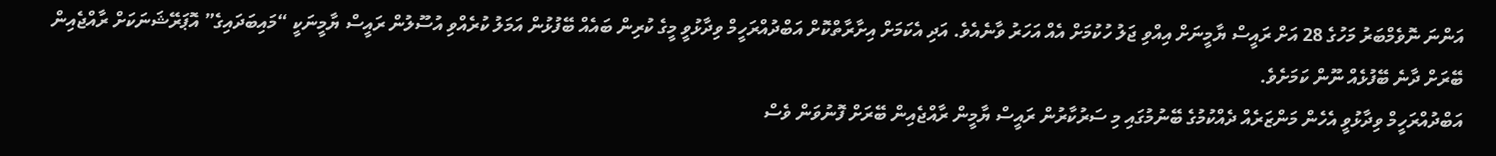އަންނަ ނޮވެމްބަރު މަހުގެ 28 އަށް ރައީސް ޔާމީނަށް އިއްވި ޖަލު ހުކުމަށް އެއް އަހަރު ވާނެއެވެ. އަދި އެކަމަށް އިށާރާތްކޮށް އަބްދުއްރަހީމް ވިދާޅުވީ މީގެ ކުރިން ބައެއް ބޭފުޅުން އަމަލު ކުރެއްވި އުސޫލުން ރައީސް ޔާމީނަކީ “މައިބަދައިގެ” އޮޕަރޭޝަނަކަށް ރާއްޖެއިން ބޭރަށް ދާނެ ބޭފުޅެއް ނޫން ކަމަށެވެ.
އަބްދުއްރަހީމް ވިދާޅުވީ އެހެން މަންޒަރެއް ދެއްކުމުގެ ބޭނުމުގައި މި ސަރުކާރުން ރައީސް ޔާމީން ރާއްޖެއިން ބޭރަށް ފޮނުވަން ވެސް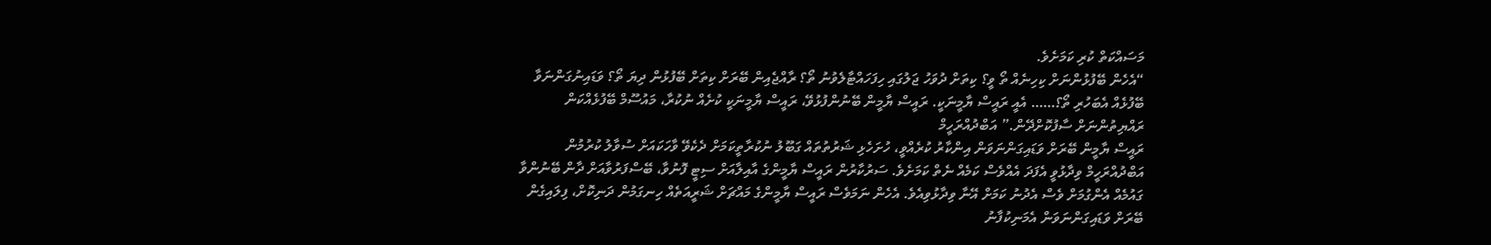މަސައްކަތް ކުރި ކަމަށެވެ.
“އެހެން ބޭފުޅުންނަށް ކިހިނެއް ތޯ ވީ؟ ކިތަށް ދުވަހު ޖަލުގައި ހިފަހައްޓާލެވުނު ތޯ؟ ރާއްޖެއިން ބޭރަށް ކިތަށް ބޭފުޅުން ދިޔަ ތޯ؟ ވަޑައިނުގަންނަވާ ބޭފުޅެއް އެބަހުރި ތޯ؟…… އެއީ ރައީސް ޔާމީނަކީ. ރައީސް ޔާމީން ބޭނުންފުޅުވޭ، ރައީސް ޔާމީނަކީ ކުށެއް ނުކުރާ، މައުސޫމް ބޭފުޅެއްކަން ރައްޔިތުންނަށް ސާފުކޮށްދޭން.” އަބްދުއްރަހީމް
ރައީސް ޔާމީން ބޭރަށް ވަޑައިގަންނަވަން އިންކާރު ކުރެއްވީ، ހުށަހެޅި ޝަރުތުތައް ގަބޫލު ނުކުރާތީކަމަށް ދެކެވޭ ވާހަކައަށް ސުވާލު ކުރުމުން އަބްދުއްރަހީމް ވިދާޅުވީ އެފަދަ އެއްވެސް ކަމެއް ނެތް ކަމަށެވެ. ސަރުކާރުން ރައީސް ޔާމީންގެ އާއިލާއަށް ސިޓީ ފޮނުވާ، ބޭސްފަރުވާއަށް ދާން ބޭނުންވާ ގައުމެއް އެންގުމަށް ވެސް އެދުނު ކަމަށް އޭނާ ވިދާޅުވިއެވެ. އެހެން ނަމަވެސް ރައީސް ޔާމީންގެ މައްޗަށް ޝަރީއަތެއް ހިނގަމުން ދަނިކޮށް، ފިލައިގެން ބޭރަށް ވަޑައިގަންނަވަން އެމަނިކުފާނު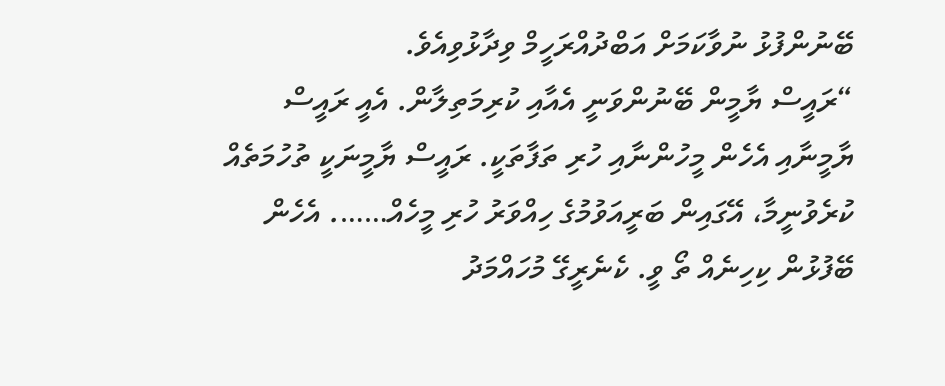ބޭނުންފުޅު ނުވާކަމަށް އަބްދުއްރަހީމް ވިދާޅުވިއެވެ.
“ރައީސް ޔާމީން ބޭނުންވަނީ އެއާއި ކުރިމަތިލާން. އެއީ ރައީސް ޔާމީނާއި އެހެން މީހުންނާއި ހުރި ތަފާތަކީ. ރައީސް ޔާމީނަކީ ތުހުމަތެއް ކުރެވުނީމާ، އޭގައިން ބަރީއަވުމުގެ ހިއްވަރު ހުރި މީހެއް……. އެހެން ބޭފުޅުން ކިހިނެއް ތޯ ވީ. ކެނެރީގޭ މުހައްމަދު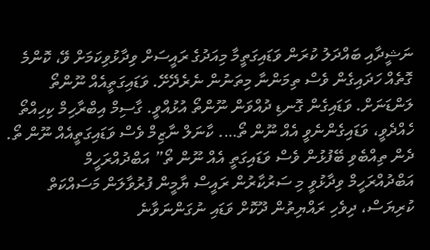ނަޝީދާއި ބައްދަލު ކުރަން ވަޑައިގަތީމާ މިއަދުގެ ރައީސަށް ވިދާޅުވިކަމަށް ވޭ، ކޮންމެ ގޮތެއް ހަދައިގެން ވެސް ތިމަންނާ މިތަނުން ނެރެދޭށޭ. ވަޑައިގަތީއެއް ނޫންތޯ ލަންޑަނަށް. ވަޑައިގެން ގޮނޑި ދުއްވަން ނޫންތޯ އުޅުއްވީ. ގާސިމް އިބްރާހިމް ކިހިއްތޯ ހެއްދެވީ، ވަޑައިގެންނެވީ އެއް ނޫން ތޯ…. ކާނަލް ނާޒިމް ވެސް ވަޑައިގަތީއެއް ނޫން ތޯ. ދެން ތިއްބެވި ބޭފުޅުން ވެސް ވަޑައިގަތީ އެއް ނޫން ތޯ” އަބްދުއްރަހީމް
އަބްދުއްރަހީމް ވިދާޅުވީ މި ސަރުކާރުން ރައީސް ޔާމީން ފުރުވާލަން މަސައްކަތް ކުރިޔަސް، ދިވެހި ރައްޔިތުން ދޫކޮށް ވަޑައި ނުގަންނަވާނެ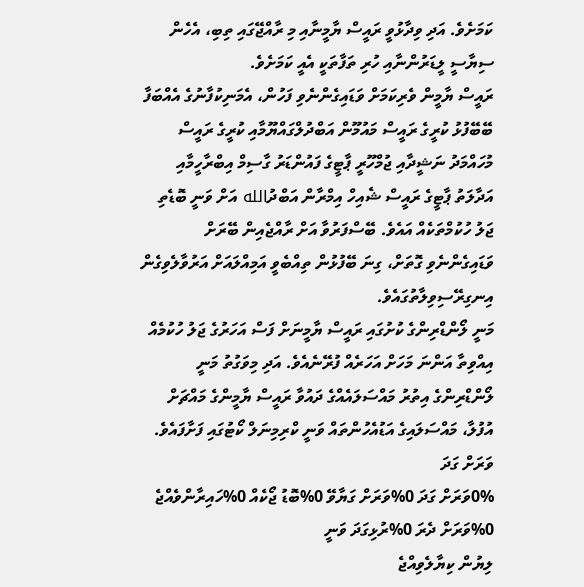ކަމަށެވެ. އަދި ވިދާޅުވީ ރައީސް ޔާމީނާއި މި ރާއްޖޭގައި ތިބި، އެހެން ސިޔާސީ ލީޑަރުންނާއި ހުރި ތަފާތަކީ އެއީ ކަމަށެވެ.
ރައީސް ޔާމީން ވެރިކަމަށް ވަޑައިގެންނެވި ފަހުން، އެމަނިކުފާނުގެ އެއްބަފާ ބޭބޭފުޅު ކުރީގެ ރައީސް މައުމޫން އަބްދުލްގައްޔޫމާއި ކުރީގެ ރައީސް މުހައްމަދު ނަޝީދާއި ޖުމްހޫރީ ޕާޓީގެ ފައުންޑަރު ގާސިމް އިބްރާހީމާއި އަދާލަތު ޕާޓީގެ ރައީސް ޝެއިހް އިމްރާން އަބްދުالله އަށް ވަނީ ބޮޑެތި ޖަލު ހުކުމްތަކެއް އައެވެ. ބޭސްފަރުވާ އަށް ރާއްޖެއިން ބޭރަށް ވަޑައިގެންނެވި ގޮތަށް، ގިނަ ބޭފުޅުން ތިއްބެވީ އަމިއްލައަށް އަރުވާލެވިގެން އިނގިރޭސިވިލާތުގައެވެ.
މަނީ ލޯންޑްރިންގެ ކުށުގައި ރައީސް ޔާމީނަށް ފަސް އަހަރުގެ ޖަލު ހުކުމެއް އިއްވިތާ އަންނަ މަހަށް އަހަރެއް ފުރޭނެއެވެ. އަދި މިވަގުތު މަނީ ލޯންޑްރިންގެ އިތުރު މައްސަލައެއްގެ ދައުވާ ރައީސް ޔާމީންގެ މައްޗަށް އުފުލާ، މައްސަލައިގެ އަޑުއެހުންތައް ވަނީ ކްރިމިނަލް ކޯޓުގައި ފަށާފައެވެ.
ވަރަށް ގަދަ
0%ވަރަށް ގަދަ 0%ވަރަށް ގަޔާވޭ 0%ބޮޑު ޖޯކެއް 0%ހައިރާންވެއްޖެ 0%ވަރަށް ދެރަ 0%ރުޅިގަދަ ވަނީ
ލިޔުން ކިޔާލެވިއްޖެ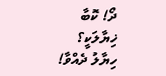ދޯ! ކޮބާ ޚިޔާލަކީ؟
ހިޔާލު ދެއްވާ!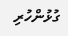ގުޅުންހުރި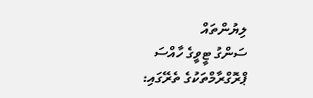ލިޔުންތައް
ސަންގު ޓީވީގެ ހާއްސަ ޕްރޮގްރާމްތަކުގެ ތެރޭގައި: